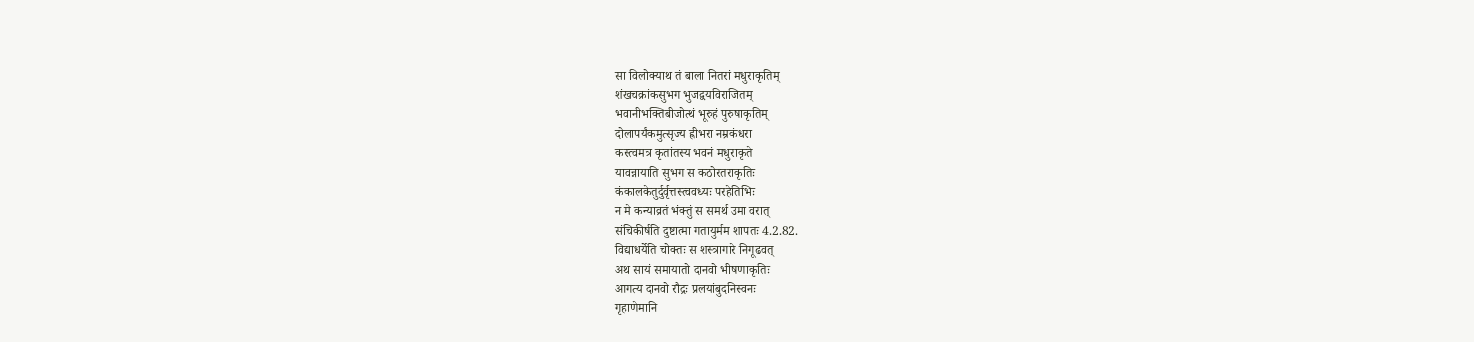सा विलोक्याथ तं बाला नितरां मधुराकृतिम्
शंखचक्रांकसुभग भुजद्वयविराजितम्
भवानीभक्तिबीजोत्थं भूरुहं पुरुषाकृतिम्
दोलापर्यंकमुत्सृज्य ह्रीभरा नम्रकंधरा
कस्त्वमत्र कृतांतस्य भवनं मधुराकृते
यावन्नायाति सुभग स कठोरतराकृतिः
कंकालकेतुर्दुर्वृत्तस्त्ववध्यः परहेतिभिः
न मे कन्याव्रतं भंक्तुं स समर्थ उमा वरात्
संचिकीर्षति दुष्टात्मा गतायुर्मम शापतः 4.2.82.
विद्याधर्येति चोक्तः स शस्त्रागारे निगूढवत्
अथ सायं समायातो दानवो भीषणाकृतिः
आगत्य दानवो रौद्रः प्रलयांबुदनिस्वनः
गृहाणेमानि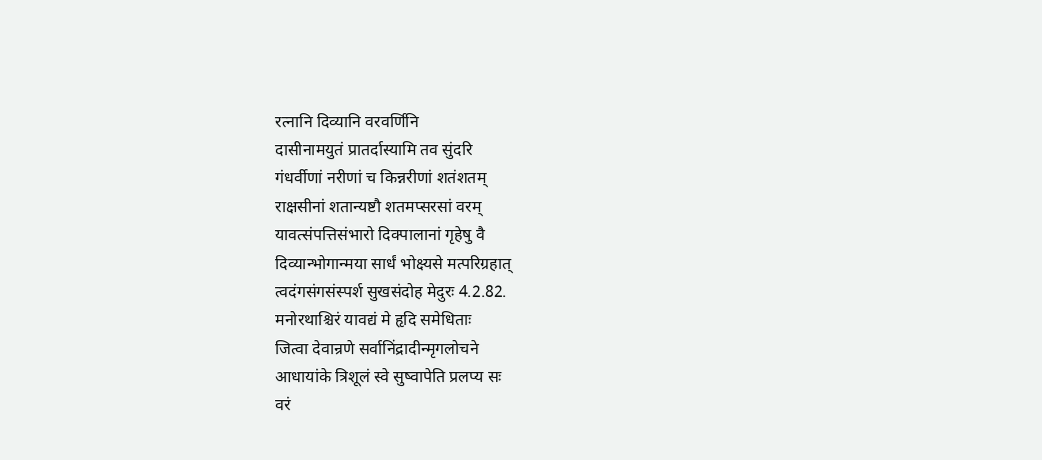रत्नानि दिव्यानि वरवर्णिनि
दासीनामयुतं प्रातर्दास्यामि तव सुंदरि
गंधर्वीणां नरीणां च किन्नरीणां शतंशतम्
राक्षसीनां शतान्यष्टौ शतमप्सरसां वरम्
यावत्संपत्तिसंभारो दिक्पालानां गृहेषु वै
दिव्यान्भोगान्मया सार्धं भोक्ष्यसे मत्परिग्रहात्
त्वदंगसंगसंस्पर्श सुखसंदोह मेदुरः 4.2.82.
मनोरथाश्चिरं यावद्यं मे हृदि समेधिताः
जित्वा देवान्रणे सर्वानिंद्रादीन्मृगलोचने
आधायांके त्रिशूलं स्वे सुष्वापेति प्रलप्य सः
वरं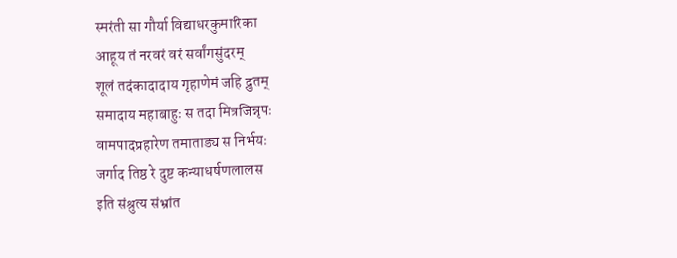स्मरंती सा गौर्या विद्याधरकुमारिका
आहूय तं नरवरं वरं सर्वांगसुंदरम्
शूलं तदंकादादाय गृहाणेमं जहि द्रुतम्
समादाय महाबाहुः स तदा मित्रजिन्नृपः
वामपादप्रहारेण तमाताड्य स निर्भयः
जर्गाद तिष्ठ रे दुष्ट कन्याधर्षणलालस
इति संश्रुत्य संभ्रांत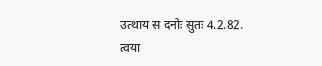उत्थाय स दनोः सुतः 4.2.82.
त्वया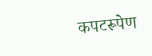कपटरूपेण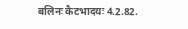बलिनः कैटभादयः 4.2.82.